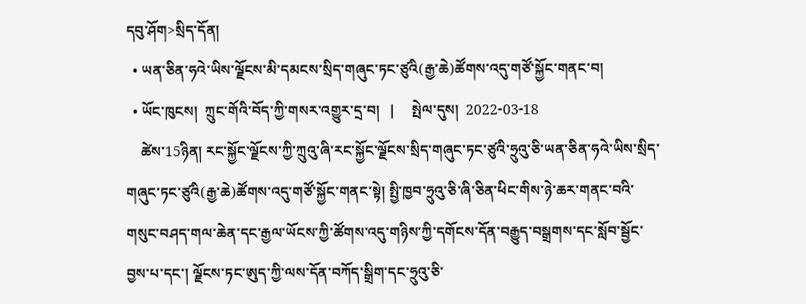དབུ་ཤོག>སྲིད་དོན།
  • ཡན་ཅིན་ཧའེ་ཡིས་ལྗོངས་མི་དམངས་སྲིད་གཞུང་ཏང་ཙུའི(རྒྱ་ཆེ)ཚོགས་འདུ་གཙོ་སྐྱོང་གནང་བ།
  • ཡོང་ཁུངས།  ཀྲུང་གོའི་བོད་ཀྱི་གསར་འགྱུར་དྲ་བ།   |     སྤེལ་དུས།  2022-03-18
    ཚེས་15ཉིན། རང་སྐྱོང་ལྗོངས་ཀྱི་ཀྲུའུ་ཞི་རང་སྐྱོང་ལྗོངས་སྲིད་གཞུང་ཏང་ཙུའི་ཧྲུའུ་ཅི་ཡན་ཅིན་ཧའེ་ཡིས་སྲིད་གཞུང་ཏང་ཙུའི(རྒྱ་ཆེ)ཚོགས་འདུ་གཙོ་སྐྱོང་གནང་སྟེ། སྤྱི་ཁྱབ་ཧྲུའུ་ཅི་ཞི་ཅིན་ཕིང་གིས་ཉེ་ཆར་གནང་བའི་གསུང་བཤད་གལ་ཆེན་དང་རྒྱལ་ཡོངས་ཀྱི་ཚོགས་འདུ་གཉིས་ཀྱི་དགོངས་དོན་བརྒྱུད་བསྒྲགས་དང་སློབ་སྦྱོང་བྱས་པ་དང་། ལྗོངས་ཏང་ཨུད་ཀྱི་ལས་དོན་བཀོད་སྒྲིག་དང་ཧྲུའུ་ཅི་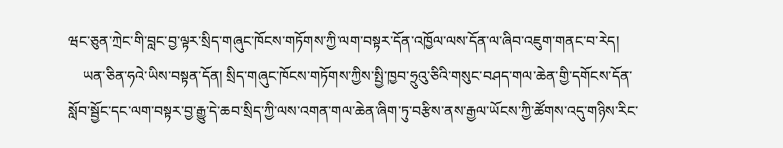ཝང་ཅུན་ཀྲེང་གི་བླང་བྱ་ལྟར་སྲིད་གཞུང་ཁོངས་གཏོགས་ཀྱི་ལག་བསྟར་དོན་འཁྱོལ་ལས་དོན་ལ་ཞིབ་འཇུག་གནང་བ་རེད།
    ཡན་ཅིན་ཧའེ་ཡིས་བསྟན་དོན། སྲིད་གཞུང་ཁོངས་གཏོགས་ཀྱིས་སྤྱི་ཁྱབ་ཧྲུའུ་ཅིའི་གསུང་བཤད་གལ་ཆེན་གྱི་དགོངས་དོན་སློབ་སྦྱོང་དང་ལག་བསྟར་བྱ་རྒྱུ་དེ་ཆབ་སྲིད་ཀྱི་ལས་འགན་གལ་ཆེན་ཞིག་ཏུ་བརྩིས་ནས་རྒྱལ་ཡོངས་ཀྱི་ཚོགས་འདུ་གཉིས་རིང་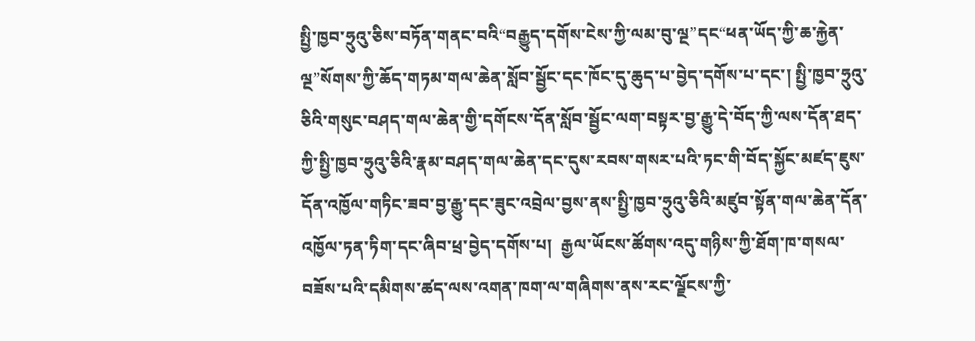སྤྱི་ཁྱབ་ཧྲུའུ་ཅིས་བཏོན་གནང་བའི“བརྒྱུད་དགོས་ངེས་ཀྱི་ལམ་བུ་ལྔ”དང“ཕན་ཡོད་ཀྱི་ཆ་རྐྱེན་ལྔ”སོགས་ཀྱི་ཆོད་གཏམ་གལ་ཆེན་སློབ་སྦྱོང་དང་ཁོང་དུ་ཆུད་པ་བྱེད་དགོས་པ་དང་། སྤྱི་ཁྱབ་ཧྲུའུ་ཅིའི་གསུང་བཤད་གལ་ཆེན་གྱི་དགོངས་དོན་སློབ་སྦྱོང་ལག་བསྟར་བྱ་རྒྱུ་དེ་བོད་ཀྱི་ལས་དོན་ཐད་ཀྱི་སྤྱི་ཁྱབ་ཧྲུའུ་ཅིའི་རྣམ་བཤད་གལ་ཆེན་དང་དུས་རབས་གསར་པའི་ཏང་གི་བོད་སྐྱོང་མཛད་ཇུས་དོན་འཁྱོལ་གཏིང་ཟབ་བྱ་རྒྱུ་དང་ཟུང་འབྲེལ་བྱས་ནས་སྤྱི་ཁྱབ་ཧྲུའུ་ཅིའི་མཛུབ་སྟོན་གལ་ཆེན་དོན་འཁྱོལ་ཏན་ཏིག་དང་ཞིབ་ཕྲ་བྱེད་དགོས་པ།  རྒྱལ་ཡོངས་ཚོགས་འདུ་གཉིས་ཀྱི་ཐོག་ཁ་གསལ་བཟོས་པའི་དམིགས་ཚད་ལས་འགན་ཁག་ལ་གཞིགས་ནས་རང་ལྗོངས་ཀྱི་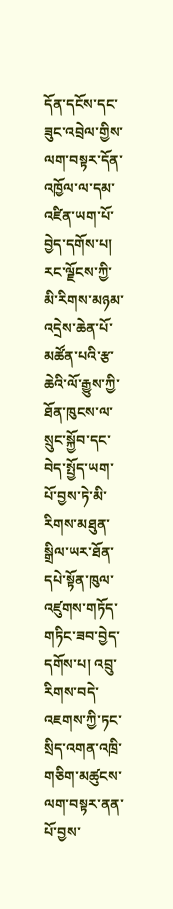དོན་དངོས་དང་ཟུང་འབྲེལ་གྱིས་ལག་བསྟར་དོན་འཁྱོལ་ལ་དམ་འཛིན་ཡག་པོ་བྱེད་དགོས་པ། རང་ལྗོངས་ཀྱི་མི་རིགས་མཉམ་འདྲེས་ཆེན་པོ་མཚོན་པའི་རྩ་ཆེའི་ལོ་རྒྱུས་ཀྱི་ཐོན་ཁུངས་ལ་སྲུང་སྐྱོབ་དང་བེད་སྤྱོད་ཡག་པོ་བྱས་ཏེ་མི་རིགས་མཐུན་སྒྲིལ་ཡར་ཐོན་དཔེ་སྟོན་ཁུལ་འཛུགས་གཏོད་གཏིང་ཟབ་བྱེད་དགོས་པ། འབྲུ་རིགས་བདེ་འཇགས་ཀྱི་ཏང་སྲིད་འགན་འཁྲི་གཅིག་མཚུངས་ལག་བསྟར་ནན་པོ་བྱས་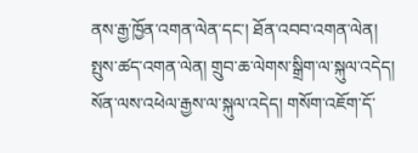ནས་རྒྱ་ཁྱོན་འགན་ལེན་དང་། ཐོན་འབབ་འགན་ལེན། སྤུས་ཚད་འགན་ལེན། གྲུབ་ཆ་ལེགས་སྒྲིག་ལ་སྐུལ་འདེད། སོན་ལས་འཕེལ་རྒྱས་ལ་སྐུལ་འདེད། གསོག་འཇོག་དོ་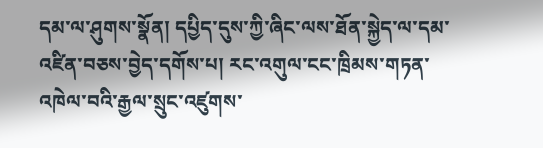དམ་ལ་ཤུགས་སྣོན། དཔྱིད་དུས་ཀྱི་ཞིང་ལས་ཐོན་སྐྱེད་ལ་དམ་འཛིན་བཅས་བྱེད་དགོས་པ། རང་འགུལ་ངང་ཁྲིམས་གཏན་འཁེལ་བའི་རྒྱལ་སྲུང་འཛུགས་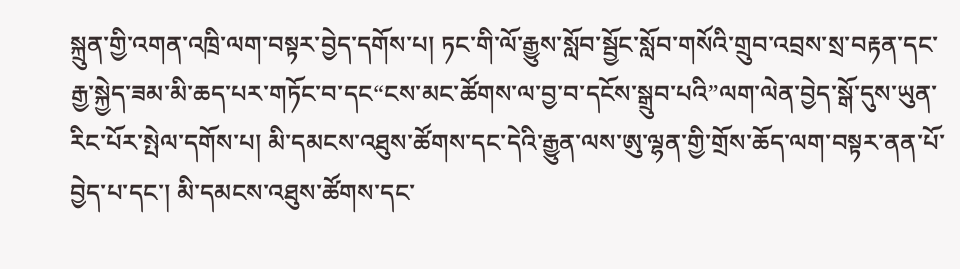སྐྲུན་གྱི་འགན་འཁྲི་ལག་བསྟར་བྱེད་དགོས་པ། ཏང་གི་ལོ་རྒྱུས་སློབ་སྦྱོང་སློབ་གསོའི་གྲུབ་འབྲས་སྲ་བརྟན་དང་རྒྱ་སྐྱེད་ཟམ་མི་ཆད་པར་གཏོང་བ་དང“ངས་མང་ཚོགས་ལ་བྱ་བ་དངོས་སྒྲུབ་པའི”ལག་ལེན་བྱེད་སྒོ་དུས་ཡུན་རིང་པོར་སྤེལ་དགོས་པ། མི་དམངས་འཐུས་ཚོགས་དང་དེའི་རྒྱུན་ལས་ཨུ་ལྷན་གྱི་གྲོས་ཆོད་ལག་བསྟར་ནན་པོ་བྱེད་པ་དང་། མི་དམངས་འཐུས་ཚོགས་དང་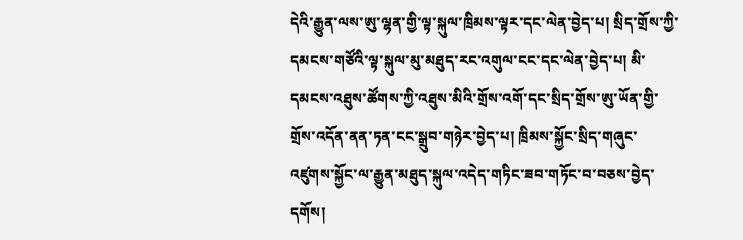དེའི་རྒྱུན་ལས་ཨུ་ལྷན་གྱི་ལྟ་སྐུལ་ཁྲིམས་ལྟར་དང་ལེན་བྱེད་པ། སྲིད་གྲོས་ཀྱི་དམངས་གཙོའི་ལྟ་སྐུལ་མུ་མཐུད་རང་འགུལ་ངང་དང་ལེན་བྱེད་པ། མི་དམངས་འཐུས་ཚོགས་ཀྱི་འཐུས་མིའི་གྲོས་འགོ་དང་སྲིད་གྲོས་ཨུ་ཡོན་གྱི་གྲོས་འདོན་ནན་ཏན་ངང་སྒྲུབ་གཉེར་བྱེད་པ། ཁྲིམས་སྐྱོང་སྲིད་གཞུང་འཛུགས་སྐྱོང་ལ་རྒྱུན་མཐུད་སྐུལ་འདེད་གཏིང་ཟབ་གཏོང་བ་བཅས་བྱེད་དགོས།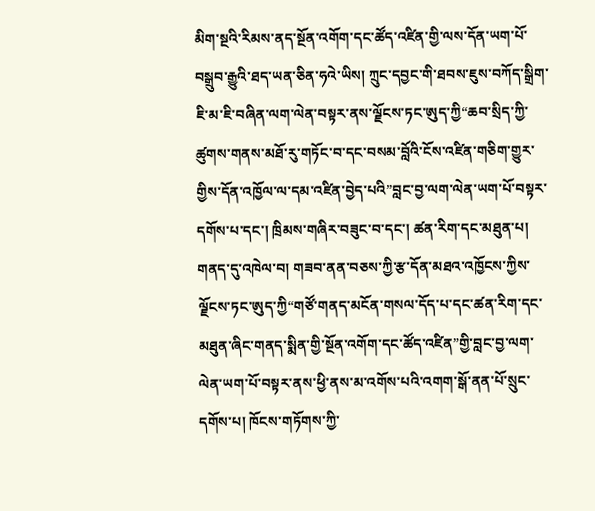མིག་སྔའི་རིམས་ནད་སྔོན་འགོག་དང་ཚོད་འཛིན་གྱི་ལས་དོན་ཡག་པོ་བསྒྲུབ་རྒྱུའི་ཐད་ཡན་ཅིན་ཧའེ་ཡིས། ཀྲུང་དབྱང་གི་ཐབས་ཇུས་བཀོད་སྒྲིག་ཇི་མ་ཇི་བཞིན་ལག་ལེན་བསྟར་ནས་ལྗོངས་ཏང་ཨུད་ཀྱི“ཆབ་སྲིད་ཀྱི་ཚུགས་གནས་མཐོ་རུ་གཏོང་བ་དང་བསམ་བློའི་ངོས་འཛིན་གཅིག་གྱུར་གྱིས་དོན་འཁྱོལ་ལ་དམ་འཛིན་བྱེད་པའི”བླང་བྱ་ལག་ལེན་ཡག་པོ་བསྟར་དགོས་པ་དང་། ཁྲིམས་གཞིར་བཟུང་བ་དང་། ཚན་རིག་དང་མཐུན་པ། གནད་དུ་འཁེལ་བ། གཟབ་ནན་བཅས་ཀྱི་རྩ་དོན་མཐའ་འཁྱོངས་ཀྱིས་ལྗོངས་ཏང་ཨུད་ཀྱི“གཙོ་གནད་མངོན་གསལ་དོད་པ་དང་ཚན་རིག་དང་མཐུན་ཞིང་གནད་སྨིན་གྱི་སྔོན་འགོག་དང་ཚོད་འཛིན”གྱི་བླང་བྱ་ལག་ལེན་ཡག་པོ་བསྟར་ནས་ཕྱི་ནས་མ་འགོས་པའི་འགག་སྒོ་ནན་པོ་སྲུང་དགོས་པ། ཁོངས་གཏོགས་ཀྱི་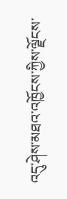འདུ་ཤེས་མཐའ་འཁྱོངས་ཀྱིས་ལྗོངས་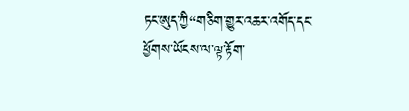ཏང་ཨུད་ཀྱི“གཅིག་གྱུར་འཆར་འགོད་དང་ཕྱོགས་ཡོངས་ལ་ལྟ་རྟོག་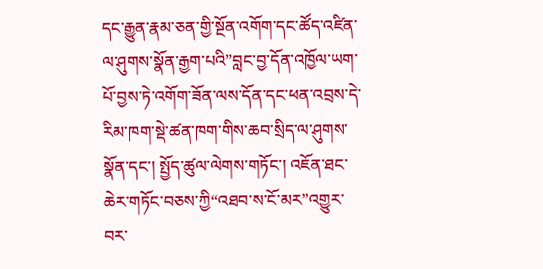དང་རྒྱུན་རྣམ་ཅན་གྱི་སྔོན་འགོག་དང་ཚོད་འཛིན་ལ་ཤུགས་སྣོན་རྒྱག་པའི”བླང་བྱ་དོན་འཁྱོལ་ཡག་པོ་བྱས་ཏེ་འགོག་ཟོན་ལས་དོན་དང་ཕན་འབྲས་དེ་རིམ་ཁག་སྡེ་ཚན་ཁག་གིས་ཆབ་སྲིད་ལ་ཤུགས་སྣོན་དང་། སྤྱོད་ཚུལ་ལེགས་གཏོང་། འཇོན་ཐང་ཆེར་གཏོང་བཅས་ཀྱི“འཐབ་ས་ངོ་མར”འགྱུར་བར་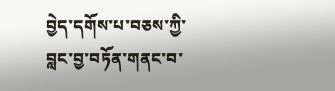བྱེད་དགོས་པ་བཅས་ཀྱི་བླང་བྱ་བཏོན་གནང་བ་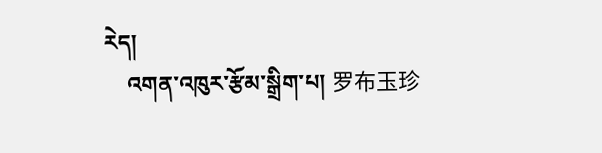རེད།
    འགན་འཁུར་རྩོམ་སྒྲིག་པ། 罗布玉珍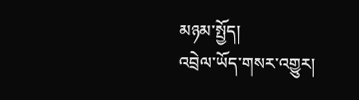མཉམ་སྤྱོད།
འབྲེལ་ཡོད་གསར་འགྱུར།